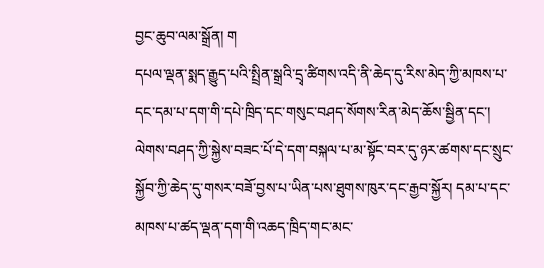བྱང་ཆུབ་ལམ་སྒྲོན། ག
དཔལ་ལྡན་སྨད་རྒྱུད་པའི་སྤྲིན་སྒྲའི་དྲྭ་ཚིགས་འདི་ནི་ཆེད་དུ་རིས་མེད་ཀྱི་མཁས་པ་དང་དམ་པ་དག་གི་དཔེ་ཁྲིད་དང་གསུང་བཤད་སོགས་རིན་མེད་ཆོས་སྦྱིན་དང་། ལེགས་བཤད་ཀྱི་སྐྱེས་བཟང་པོ་དེ་དག་བསྐལ་པ་མ་སྟོང་བར་དུ་ཉར་ཚགས་དང་སྲུང་སྐྱོབ་ཀྱི་ཆེད་དུ་གསར་བཟོ་བྱས་པ་ཡིན་པས་ཐུགས་ཁུར་དང་རྒྱབ་སྐྱོར། དམ་པ་དང་མཁས་པ་ཚད་ལྡན་དག་གི་འཆད་ཁྲིད་གང་མང་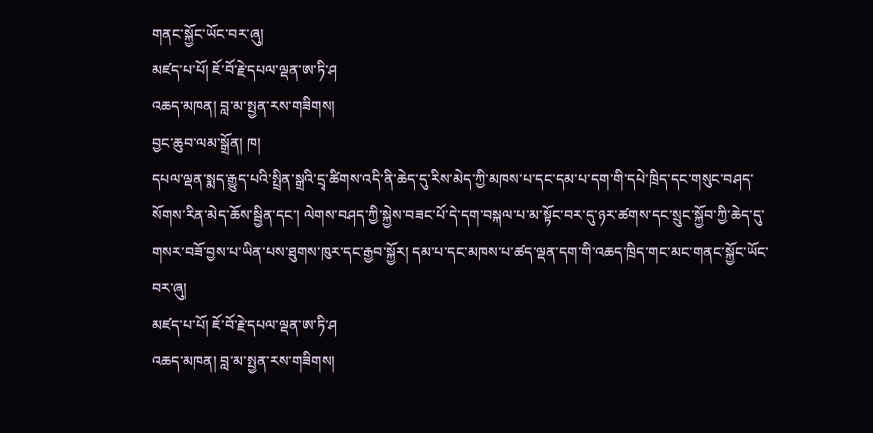གནང་སྐྱོང་ཡོང་བར་ཞུ།
མཛད་པ་པོ། ཇོ་བོ་རྗེ་དཔལ་ལྡན་ཨ་ཏི་ཤ
འཆད་མཁན། བླ་མ་སྤྱན་རས་གཟིགས།
བྱང་ཆུབ་ལམ་སྒྲོན། ཁ།
དཔལ་ལྡན་སྨད་རྒྱུད་པའི་སྤྲིན་སྒྲའི་དྲྭ་ཚིགས་འདི་ནི་ཆེད་དུ་རིས་མེད་ཀྱི་མཁས་པ་དང་དམ་པ་དག་གི་དཔེ་ཁྲིད་དང་གསུང་བཤད་སོགས་རིན་མེད་ཆོས་སྦྱིན་དང་། ལེགས་བཤད་ཀྱི་སྐྱེས་བཟང་པོ་དེ་དག་བསྐལ་པ་མ་སྟོང་བར་དུ་ཉར་ཚགས་དང་སྲུང་སྐྱོབ་ཀྱི་ཆེད་དུ་གསར་བཟོ་བྱས་པ་ཡིན་པས་ཐུགས་ཁུར་དང་རྒྱབ་སྐྱོར། དམ་པ་དང་མཁས་པ་ཚད་ལྡན་དག་གི་འཆད་ཁྲིད་གང་མང་གནང་སྐྱོང་ཡོང་བར་ཞུ།
མཛད་པ་པོ། ཇོ་བོ་རྗེ་དཔལ་ལྡན་ཨ་ཏི་ཤ
འཆད་མཁན། བླ་མ་སྤྱན་རས་གཟིགས།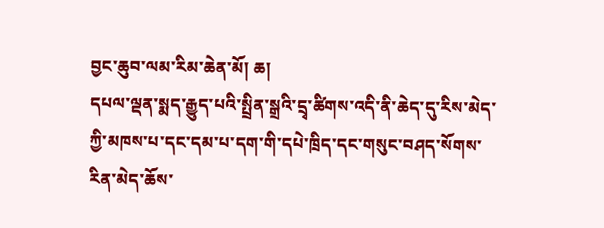བྱང་ཆུབ་ལམ་རིམ་ཆེན་མོ། ཆ།
དཔལ་ལྡན་སྨད་རྒྱུད་པའི་སྤྲིན་སྒྲའི་དྲྭ་ཚིགས་འདི་ནི་ཆེད་དུ་རིས་མེད་ཀྱི་མཁས་པ་དང་དམ་པ་དག་གི་དཔེ་ཁྲིད་དང་གསུང་བཤད་སོགས་རིན་མེད་ཆོས་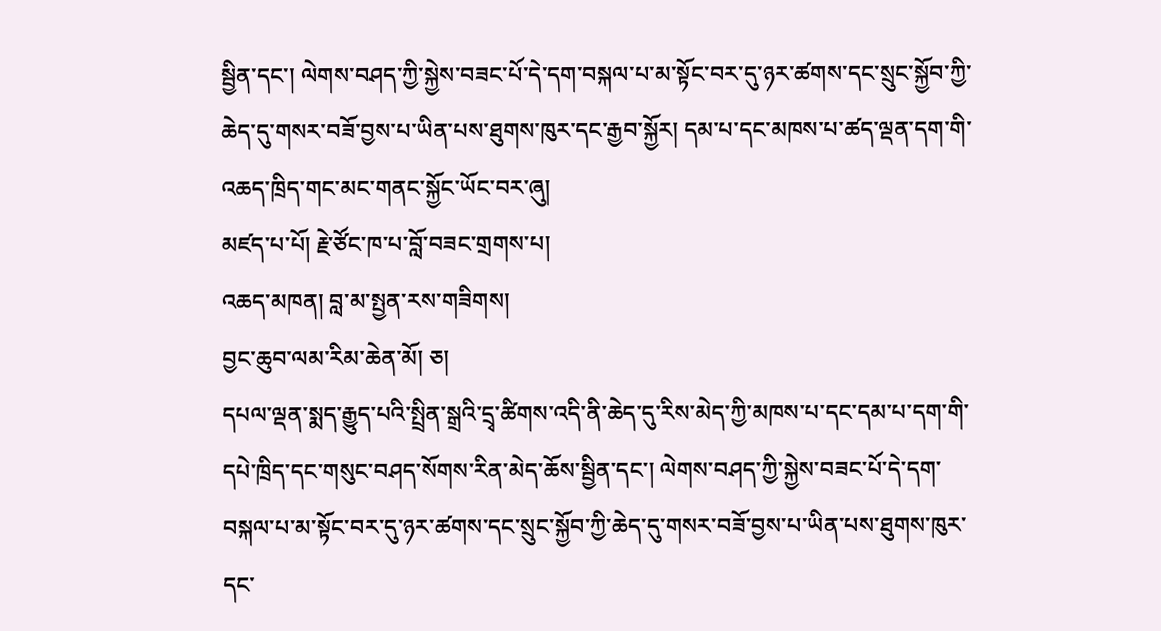སྦྱིན་དང་། ལེགས་བཤད་ཀྱི་སྐྱེས་བཟང་པོ་དེ་དག་བསྐལ་པ་མ་སྟོང་བར་དུ་ཉར་ཚགས་དང་སྲུང་སྐྱོབ་ཀྱི་ཆེད་དུ་གསར་བཟོ་བྱས་པ་ཡིན་པས་ཐུགས་ཁུར་དང་རྒྱབ་སྐྱོར། དམ་པ་དང་མཁས་པ་ཚད་ལྡན་དག་གི་འཆད་ཁྲིད་གང་མང་གནང་སྐྱོང་ཡོང་བར་ཞུ།
མཛད་པ་པོ། རྗེ་ཙོང་ཁ་པ་བློ་བཟང་གྲགས་པ།
འཆད་མཁན། བླ་མ་སྤྱན་རས་གཟིགས།
བྱང་ཆུབ་ལམ་རིམ་ཆེན་མོ། ཅ།
དཔལ་ལྡན་སྨད་རྒྱུད་པའི་སྤྲིན་སྒྲའི་དྲྭ་ཚིགས་འདི་ནི་ཆེད་དུ་རིས་མེད་ཀྱི་མཁས་པ་དང་དམ་པ་དག་གི་དཔེ་ཁྲིད་དང་གསུང་བཤད་སོགས་རིན་མེད་ཆོས་སྦྱིན་དང་། ལེགས་བཤད་ཀྱི་སྐྱེས་བཟང་པོ་དེ་དག་བསྐལ་པ་མ་སྟོང་བར་དུ་ཉར་ཚགས་དང་སྲུང་སྐྱོབ་ཀྱི་ཆེད་དུ་གསར་བཟོ་བྱས་པ་ཡིན་པས་ཐུགས་ཁུར་དང་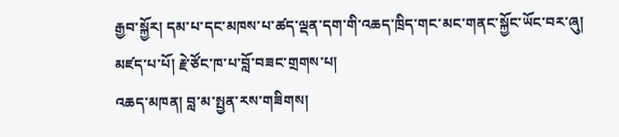རྒྱབ་སྐྱོར། དམ་པ་དང་མཁས་པ་ཚད་ལྡན་དག་གི་འཆད་ཁྲིད་གང་མང་གནང་སྐྱོང་ཡོང་བར་ཞུ།
མཛད་པ་པོ། རྗེ་ཙོང་ཁ་པ་བློ་བཟང་གྲགས་པ།
འཆད་མཁན། བླ་མ་སྤྱན་རས་གཟིགས།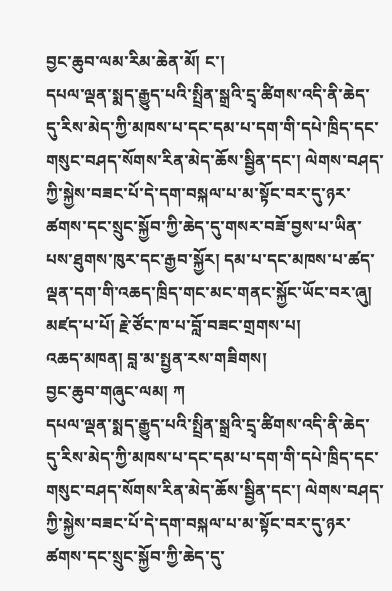བྱང་ཆུབ་ལམ་རིམ་ཆེན་མོ། ང་།
དཔལ་ལྡན་སྨད་རྒྱུད་པའི་སྤྲིན་སྒྲའི་དྲྭ་ཚིགས་འདི་ནི་ཆེད་དུ་རིས་མེད་ཀྱི་མཁས་པ་དང་དམ་པ་དག་གི་དཔེ་ཁྲིད་དང་གསུང་བཤད་སོགས་རིན་མེད་ཆོས་སྦྱིན་དང་། ལེགས་བཤད་ཀྱི་སྐྱེས་བཟང་པོ་དེ་དག་བསྐལ་པ་མ་སྟོང་བར་དུ་ཉར་ཚགས་དང་སྲུང་སྐྱོབ་ཀྱི་ཆེད་དུ་གསར་བཟོ་བྱས་པ་ཡིན་པས་ཐུགས་ཁུར་དང་རྒྱབ་སྐྱོར། དམ་པ་དང་མཁས་པ་ཚད་ལྡན་དག་གི་འཆད་ཁྲིད་གང་མང་གནང་སྐྱོང་ཡོང་བར་ཞུ།
མཛད་པ་པོ། རྗེ་ཙོང་ཁ་པ་བློ་བཟང་གྲགས་པ།
འཆད་མཁན། བླ་མ་སྤྱན་རས་གཟིགས།
བྱང་ཆུབ་གཞུང་ལམ། ཀ
དཔལ་ལྡན་སྨད་རྒྱུད་པའི་སྤྲིན་སྒྲའི་དྲྭ་ཚིགས་འདི་ནི་ཆེད་དུ་རིས་མེད་ཀྱི་མཁས་པ་དང་དམ་པ་དག་གི་དཔེ་ཁྲིད་དང་གསུང་བཤད་སོགས་རིན་མེད་ཆོས་སྦྱིན་དང་། ལེགས་བཤད་ཀྱི་སྐྱེས་བཟང་པོ་དེ་དག་བསྐལ་པ་མ་སྟོང་བར་དུ་ཉར་ཚགས་དང་སྲུང་སྐྱོབ་ཀྱི་ཆེད་དུ་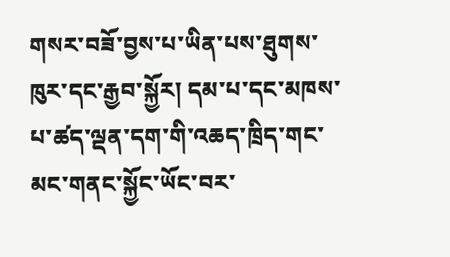གསར་བཟོ་བྱས་པ་ཡིན་པས་ཐུགས་ཁུར་དང་རྒྱབ་སྐྱོར། དམ་པ་དང་མཁས་པ་ཚད་ལྡན་དག་གི་འཆད་ཁྲིད་གང་མང་གནང་སྐྱོང་ཡོང་བར་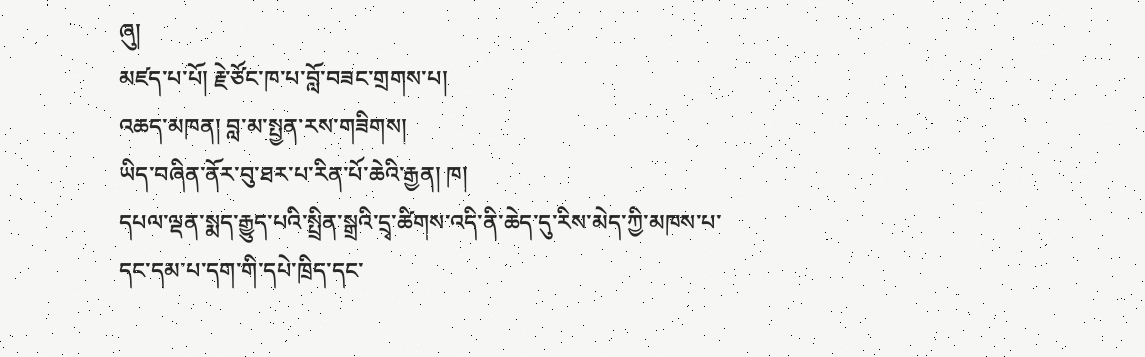ཞུ།
མཛད་པ་པོ། རྗེ་ཙོང་ཁ་པ་བློ་བཟང་གྲགས་པ།
འཆད་མཁན། བླ་མ་སྤྱན་རས་གཟིགས།
ཡིད་བཞིན་ནོར་བུ་ཐར་པ་རིན་པོ་ཆེའི་རྒྱན། ཁ།
དཔལ་ལྡན་སྨད་རྒྱུད་པའི་སྤྲིན་སྒྲའི་དྲྭ་ཚིགས་འདི་ནི་ཆེད་དུ་རིས་མེད་ཀྱི་མཁས་པ་དང་དམ་པ་དག་གི་དཔེ་ཁྲིད་དང་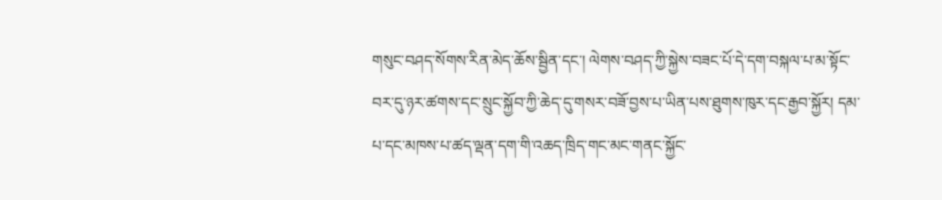གསུང་བཤད་སོགས་རིན་མེད་ཆོས་སྦྱིན་དང་། ལེགས་བཤད་ཀྱི་སྐྱེས་བཟང་པོ་དེ་དག་བསྐལ་པ་མ་སྟོང་བར་དུ་ཉར་ཚགས་དང་སྲུང་སྐྱོབ་ཀྱི་ཆེད་དུ་གསར་བཟོ་བྱས་པ་ཡིན་པས་ཐུགས་ཁུར་དང་རྒྱབ་སྐྱོར། དམ་པ་དང་མཁས་པ་ཚད་ལྡན་དག་གི་འཆད་ཁྲིད་གང་མང་གནང་སྐྱོང་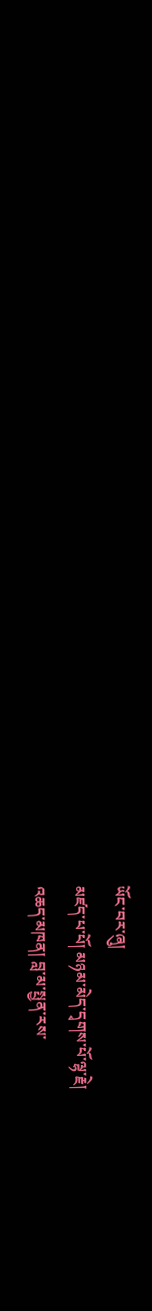ཡོང་བར་ཞུ།
མཛད་པ་པོ། མཉམ་མེད་དྭགས་པོ་ལྷ་རྗེ།
འཆད་མཁན། བླ་མ་སྤྱན་རས་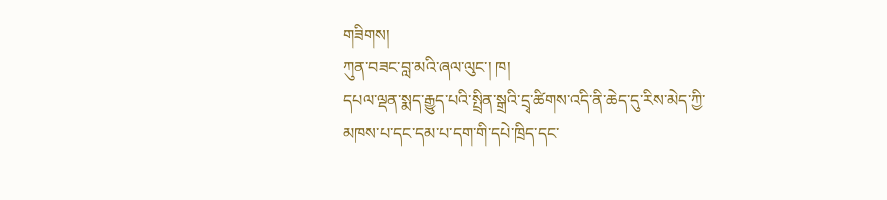གཟིགས།
ཀུན་བཟང་བླ་མའི་ཞལ་ལུང་། ཁ།
དཔལ་ལྡན་སྨད་རྒྱུད་པའི་སྤྲིན་སྒྲའི་དྲྭ་ཚིགས་འདི་ནི་ཆེད་དུ་རིས་མེད་ཀྱི་མཁས་པ་དང་དམ་པ་དག་གི་དཔེ་ཁྲིད་དང་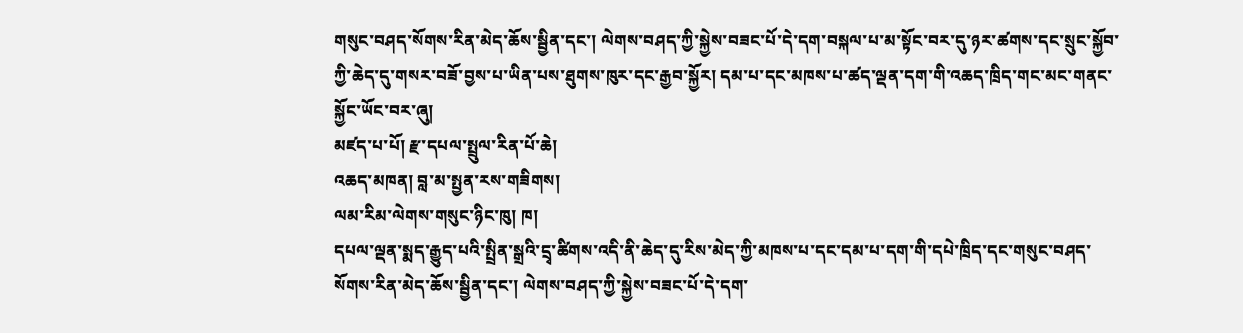གསུང་བཤད་སོགས་རིན་མེད་ཆོས་སྦྱིན་དང་། ལེགས་བཤད་ཀྱི་སྐྱེས་བཟང་པོ་དེ་དག་བསྐལ་པ་མ་སྟོང་བར་དུ་ཉར་ཚགས་དང་སྲུང་སྐྱོབ་ཀྱི་ཆེད་དུ་གསར་བཟོ་བྱས་པ་ཡིན་པས་ཐུགས་ཁུར་དང་རྒྱབ་སྐྱོར། དམ་པ་དང་མཁས་པ་ཚད་ལྡན་དག་གི་འཆད་ཁྲིད་གང་མང་གནང་སྐྱོང་ཡོང་བར་ཞུ།
མཛད་པ་པོ། རྫ་དཔལ་སྤྲུལ་རིན་པོ་ཆེ།
འཆད་མཁན། བླ་མ་སྤྱན་རས་གཟིགས།
ལམ་རིམ་ལེགས་གསུང་ཉིང་ཁུ། ཁ།
དཔལ་ལྡན་སྨད་རྒྱུད་པའི་སྤྲིན་སྒྲའི་དྲྭ་ཚིགས་འདི་ནི་ཆེད་དུ་རིས་མེད་ཀྱི་མཁས་པ་དང་དམ་པ་དག་གི་དཔེ་ཁྲིད་དང་གསུང་བཤད་སོགས་རིན་མེད་ཆོས་སྦྱིན་དང་། ལེགས་བཤད་ཀྱི་སྐྱེས་བཟང་པོ་དེ་དག་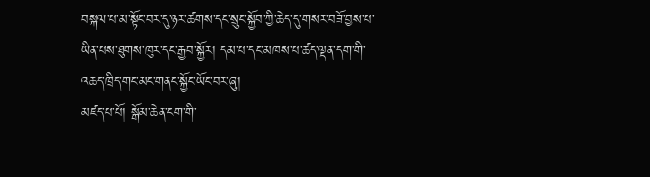བསྐལ་པ་མ་སྟོང་བར་དུ་ཉར་ཚགས་དང་སྲུང་སྐྱོབ་ཀྱི་ཆེད་དུ་གསར་བཟོ་བྱས་པ་ཡིན་པས་ཐུགས་ཁུར་དང་རྒྱབ་སྐྱོར། དམ་པ་དང་མཁས་པ་ཚད་ལྡན་དག་གི་འཆད་ཁྲིད་གང་མང་གནང་སྐྱོང་ཡོང་བར་ཞུ།
མཛད་པ་པོ། སྒོམ་ཆེན་ངག་གི་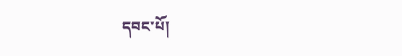དབང་པོ།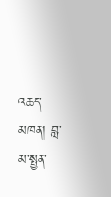འཆད་མཁན། བླ་མ་སྤྱན་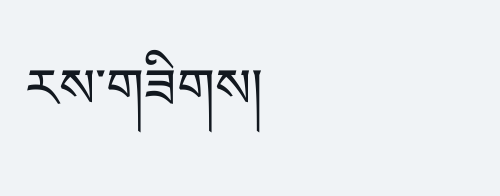རས་གཟིགས།